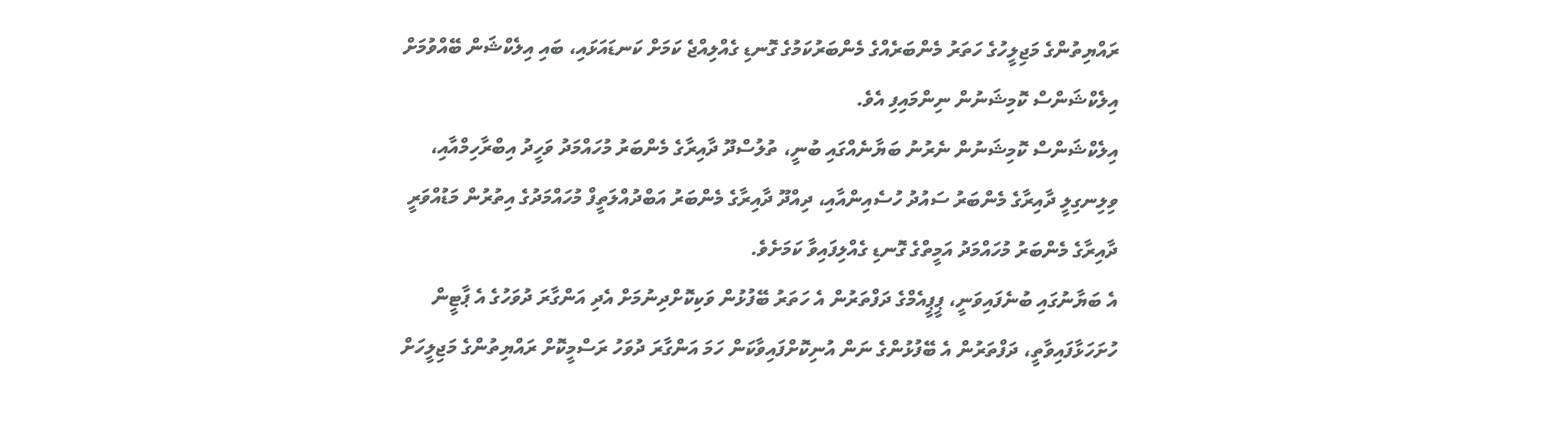ރައްޔިތުންގެ މަޖިލީހުގެ ހަތަރު މެންބަރެއްގެ މެންބަރުކަމުގެ ގޮނޑި ގެއްލިއްޖެ ކަމަށް ކަނޑައަޅައި، ބައި އިލެކްޝަން ބޭއްވުމަށް އިލެކްޝަންސް ކޮމިޝަނުން ނިންމައިފި އެވެ.
އިލެކްޝަންސް ކޮމިޝަނުން ނެރުނު ބަޔާނެއްގައި ބުނީ، ތުލުސްދޫ ދާއިރާގެ މެންބަރު މުހައްމަދު ވަހީދު އިބްރާހިމްއާއި، ވިލިނގިލީ ދާއިރާގެ މެންބަރު ސައުދު ހުސެއިންއާއި، ދިއްދޫ ދާއިރާގެ މެންބަރު އަބްދުއްލަތީފް މުހައްމަދުގެ އިތުރުން މަޑުއްވަރީ ދާއިރާގެ މެންބަރު މުހައްމަދު އަމީތްގެ ގޮނޑި ގެއްލިފައިވާ ކަމަށެވެ.
އެ ބަޔާނުގައި ބުނެފައިވަނީ، ޕީޕީއެމްގެ ދަފްތަރުން އެ ހަތަރު ބޭފުޅުން ވަކިކޮށްދިނުމަށް އެދި އަންގާރަ ދުވަހުގެ އެ ޕާޓީން ހުށަހަޅާފައިވާތީ، ދަފްތަރުން އެ ބޭފުޅުންގެ ނަން އުނިކޮށްފައިވާކަން ހަމަ އަންގާރަ ދުވަހު ރަސްމީކޮށް ރައްޔިތުންގެ މަޖިލީހަށް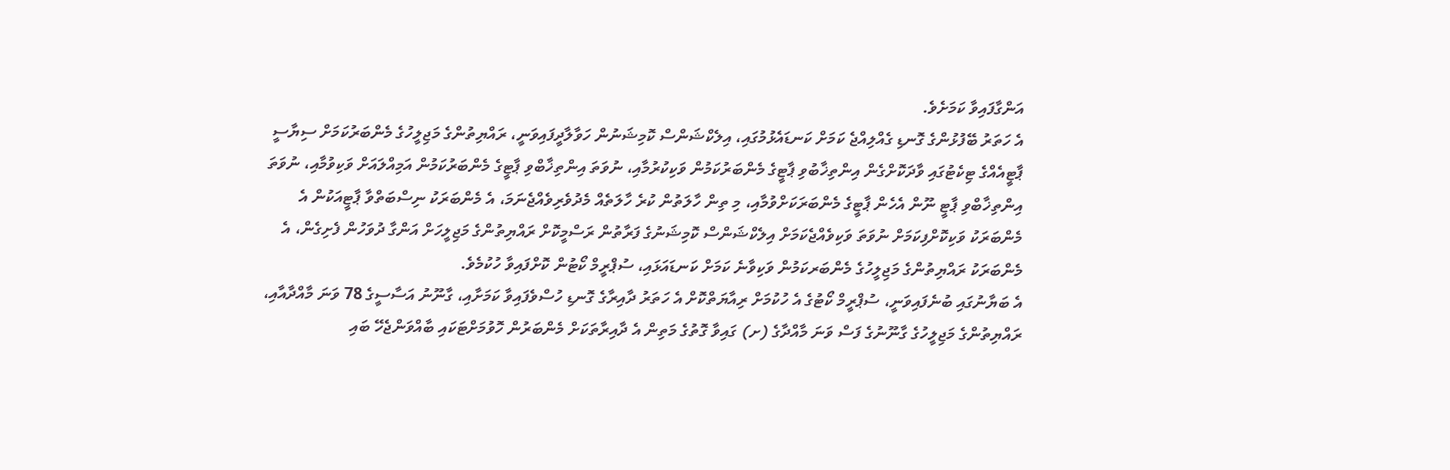އަންގާފައިވާ ކަމަށެވެ.
އެ ހަތަރު ބޭފުޅުންގެ ގޮނޑި ގެއްލިއްޖެ ކަމަށް ކަނޑައެޅުމުގައި، އިލެކްޝަންސް ކޮމިޝަނުން ހަވާލާދީފައިވަނީ، ރައްޔިތުންގެ މަޖިލީހުގެ މެންބަރުކަމަށް ސިޔާސީ ޕާޓީއެއްގެ ޓިކެޓުގައި ވާދަކޮށްގެން އިންތިޚާބުވި ޕާޓީގެ މެންބަރުކަމުން ވަކިކުރުމާއި، ނުވަތަ އިންތިޚާބްވި ޕާޓީގެ މެންބަރުކަމުން އަމިއްލައަށް ވަކިވުމާއި، ނުވަތަ އިންތިޚާބްވި ޕާޓީ ނޫން އެހެން ޕާޓީގެ މެންބަރަކަށްވުމާއި، މި ތިން ހާލަތުން ކުރެ ހާލަތެއް މެދުވެރިވެއްޖެނަމަ، އެ މެންބަރަކު ނިސްބަތްވާ ޕާޓީއަކުން އެ މެންބަރަކު ވަކިކޮށްފިކަމަށް ނުވަތަ ވަކިވެއްޖެކަމަށް އިލެކްޝަންސް ކޮމިޝަނުގެ ފަރާތުން ރަސްމީކޮށް ރައްޔިތުންގެ މަޖިލީހަށް އަންގާ ދުވަހުން ފެށިގެން، އެ މެންބަރަކު ރައްޔިތުންގެ މަޖިލީހުގެ މެންބަރކަމުން ވަކިވާނެ ކަމަށް ކަނޑައަޅައި، ސުޕްރީމް ކޯޓުން ކޮށްފައިވާ ހުކުމެވެ.
އެ ބަޔާނުގައި ބުނެފައިވަނީ، ސުޕްރީމް ކޯޓުގެ އެ ހުކުމަށް ރިއާޔަތްކޮށް އެ ހަތަރު ދާއިރާގެ ގޮނޑި ހުސްވެފައިވާ ކަމަށާއި، ގާނޫނު އަސާސީގެ 78 ވަނަ މާއްދާއާއި، ރައްޔިތުންގެ މަޖިލީހުގެ ގާނޫނުގެ ފަސް ވަނަ މާއްދާގެ (ށ) ގައިވާ ގޮތުގެ މަތިން އެ ދާއިރާތަކަށް މެންބަރުން ހޮވުމަށްޓަކައި ބާއްވަންޖެހޭ ބައި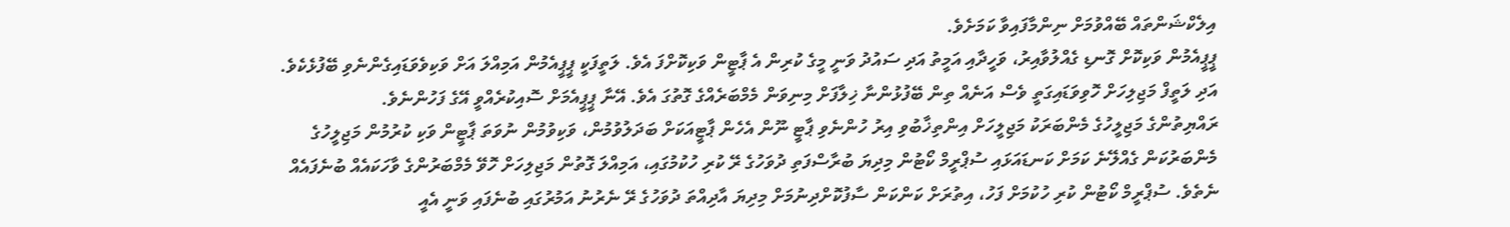އިލެކްޝަންތައް ބޭއްވުމަށް ނިންމާފައިވާ ކަމަށެވެ.
ޕީޕީއެމުން ވަކިކޮށް ގޮނޑި ގެއްލުވާއިރު، ވަހީދާއި އަމީތު އަދި ސައުދު ވަނީ މީގެ ކުރިން އެ ޕާޓީން ވަކިކޮށްފަ އެވެ. ލަތީފަކީ ޕީޕީއެމުން އަމިއްލަ އަށް ވަކިވެވަޑައިގެންނެވި ބޭފުޅެކެވެ. އަދި ލަތީފް މަޖިލިހަށް ހޮވިވަޑައިގަތީ ވެސް އަނެއް ތިން ބޭފުޅުންނާ ޚިލާފަށް މިނިވަން މެމްބަރެއްގެ ގޮތުގަ އެވެ. އޭނާ ޕީޕީއެމަށް ސޮއިކުރެއްވީ އޭގެ ފަހުންނެވެ.
ރައްޔިތުންގެ މަޖިލީހުގެ މެންބަރަކު މަޖިލީހަށް އިންތިޚާބުވި އިރު ހުންނެވި ޕާޓީ ނޫން އެހެން ޕާޓީއަކަށް ބަދަލުވުމުން، ވަކިވުމުން ނުވަތަ ޕާޓީން ވަކި ކުރުމުން މަޖިލީހުގެ މެންބަރުކަން ގެއްލޭނެ ކަމަށް ކަނޑައަޅައި ސުޕްރީމް ކޯޓުން މިދިޔަ ބުރާސްފަތި ދުވަހުގެ ރޭ ކުރި ހުކުމުގައި، އަމިއްލަ ގޮތުން މަޖިލިހަށް ހޮވޭ މެމްބަރުންގެ ވާހަކައެއް ބުނެފައެއް ނެތެވެ. ސުޕްރީމް ކޯޓުން ކުރި ހުކުމަށް ފަހު، އިތުރަށް ކަންކަން ސާފުކޮށްދިނުމަށް މިދިޔަ އާދިއްތަ ދުވަހުގެ ރޭ ނެރުނު އަމުރުގައި ބުނެފައި ވަނީ އެއީ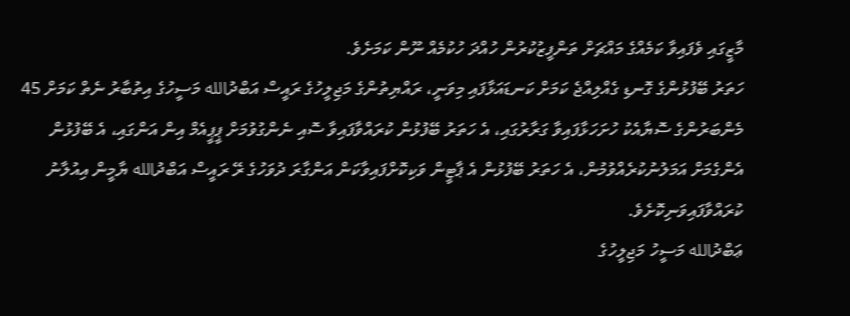މާޒީގައި ވެފައިވާ ކަމެއްގެ މައްޗަށް ތަންފީޒުކުރުން ހުއްދަ ހުކުމެއް ނޫން ކަމަށެވެ.
ހަތަރު ބޭފުޅުންގެ ގޮނޑި ގެއްލިއްޖެ ކަމަށް ކަނޑައަޅާފައި މިވަނީ، ރައްޔިތުންގެ މަޖިލީހުގެ ރައީސް އަބްދުالله މަސީހުގެ އިތުބާރު ނެތް ކަމަށް 45 މެންބަރުންގެ ސޮޔާއެކު ހުށަހަޅާފައިވާ ގަރާރުގައި، އެ ހަތަރު ބޭފުޅުން ކުރައްވާފައިވާ ސޮއި ނެންގުވުމަށް ޕީޕީއެމް އިން އަންގައި، އެ ބޭފުޅުން އެންގެމަށް އަމަލުނުކުރެއްވުމުން، އެ ހަތަރު ބޭފުޅުން އެ ޕާޓީން ވަކިކޮށްފައިވާކަން އަންގާރަ ދުވަހުގެ ރޭ ރައީސް އަބްދުالله ޔާމީން އިއުލާނު ކުރައްވާފައިވަނިކޮށެވެ.
ޢަބްދުالله މަސީހު މަޖިލީހުގެ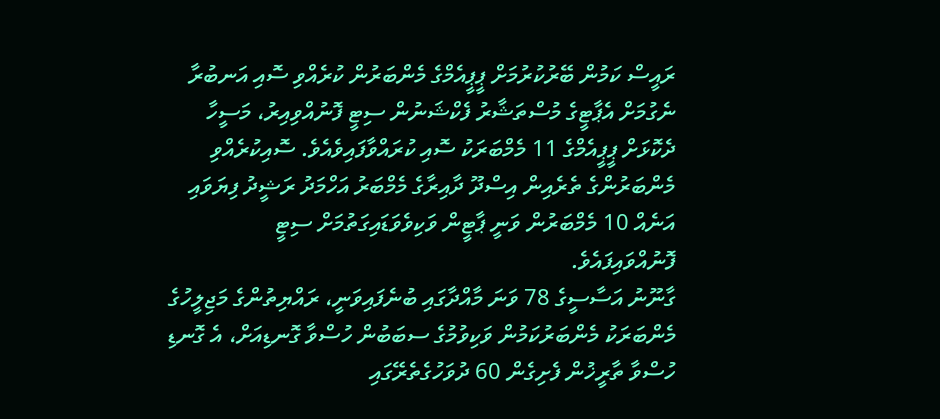ރައީސް ކަމުން ބޭރުކުރުމަށް ޕީޕީއެމްގެ މެންބަރުން ކުރެއްވި ސޮއި އަނބުރާ ނެގުމަށް އެޕާޓީގެ މުސްތަޝާރު ފެކްޝަނުން ސިޓީ ފޮނުއްވިއިރު، މަސީހާ ދެކޮޅަށް ޕީޕީއެމްގެ 11 މެމްބަރަކު ސޮއި ކުރައްވާފައިވެއެވެ. ސޮއިކުރެއްވި މެންބަރުންގެ ތެރެއިން އިސްދޫ ދާއިރާގެ މެމްބަރު އަހްމަދު ރަޝީދު ފިޔަވައި އަނެއް 10 މެމްބަރުން ވަނީ ޕާޓީން ވަކިވެވަޑައިގަތުމަށް ސިޓީ ފޮނުއްވައިފައެވެ.
ގާނޫނު އަސާސީގެ 78 ވަނަ މާއްދާގައި ބުނެފައިވަނީ، ރައްޔިތުންގެ މަޖިލީހުގެ މެންބަރަކު މެންބަރުކަމުން ވަކިވުމުގެ ސބަބުން ހުސްވާ ގޮނޑިއަށް، އެ ގޮނޑި ހުސްވާ ތާރީޚުން ފެށިގެން 60 ދުވަހުގެތެރޭގައި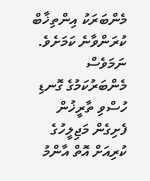މެންބަރަކު އިންތިޚާބް ކުރަންވާނެ ކަމަށެވެ. ނަމަވެސް މެންބަރުކަމުގެ ގޮނޑި ހުސްވި ތާރީޚުން ފެށިގެން މަޖިލީހުގެ ކުރިއަށް އޮތް އާންމު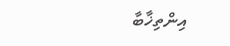އިންތިޚާބާ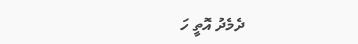ދެމެދު އޮތީ ހަ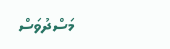މަސްދުވަސް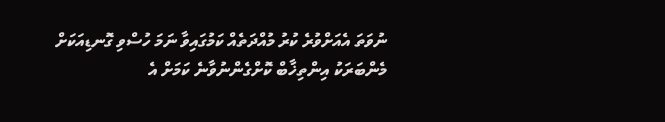ނުވަތަ އެއަށްވުރެ ކުރު މުއްދަތެއް ކަމުގައިވާ ނަމަ ހުސްވި ގޮނޑިއަކަށް މެންބަރަކު އިންތިޚާބް ކޮށްގެންނުވާނެ ކަމަށް އެ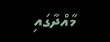މާއްދާގައި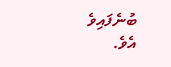ބުނެފައިވެ އެވެ.